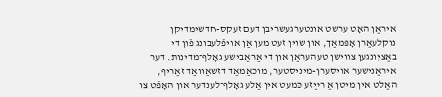איראַן האָט ערשט אונטערגעשריבן דעם זעקס-חדשימדיקן נוקלעאַרן אָפּמאַך, און שוין זעט מען אַן אויפֿלעבונג פֿון די באַציִונגען צווישן טעהעראַן און די אַראַבישע גאָלף־מדינות. דער איראַנישער אויסערן-מיניסטער, מוכאַמאַד דזשאַוואַד זאַריף, האַלט אין מיטן אַ רײַזע כּמעט אין אַלע גאָלף־לענדער און האָפֿט צו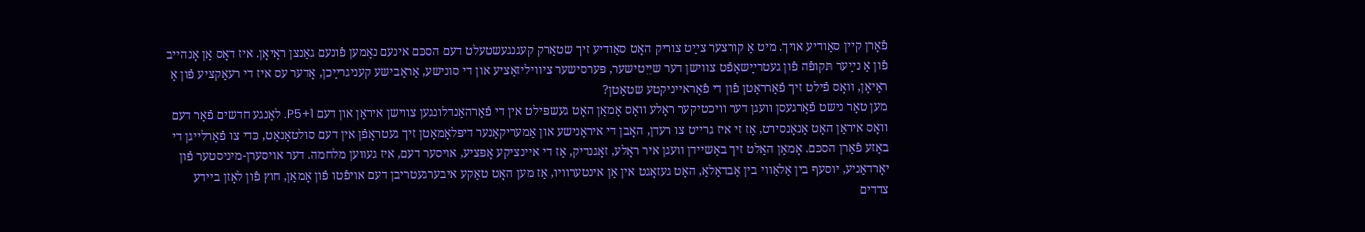פֿאָרן קיין סאַודיע אויך. מיט אַ קורצער צײַט צוריק האָט סאַודיע זיך שטאַרק קעגנגעשטעלט דעם הסכּם אינעם נאָמען פֿונעם גאַנצן ראַיאָן. איז דאָס אַן אָנהייב פֿון אַ נײַער תּקופֿה פֿון געטרײַשאַפֿט צווישן דער שיִיִטישער, פּערסישער ציוויליזאַציע און די סונישע, אַראַבישע קעניגרײַכן, אָדער עס איז די רעאַקציע פֿון אַ ראַיאָן, וואָס פֿילט זיך פֿאַרראַטן פֿון די פֿאַראייניקטע שטאַטן?
מען טאָר נישט פֿאַרגעסן וועגן דער וויכטיקער ראָלע וואָס אָמאַן האָט געשפּילט אין די פֿאַרהאַנדלונגען צווישן איראַן און דעם P5+1. לאַנגע חדשים פֿאַר דעם וואָס איראַן האָט אַנאָנסירט, אַז זי איז גרייט צו רעדן, האָבן די איראַנישע און אַמעריקאַנער דיפּלאָמאַטן זיך געטראָפֿן אין דעם סולטאַנאַט, כּדי צו פֿאַרלייגן די באַזע פֿאַרן הסכּם. אָמאַן האַלט זיך באַשיידן וועגן איר ראָלע, זאָגנדיק, אַז די איינציקע אָפּציע, אויסער דעם, איז געווען מלחמה. דער אויסערן-מיניסטער פֿון יאָרדאַניע, יוסעף בין אַלאַווי בין אַבדאַלאַ, האָט געזאָגט אין אַן אינטערוויו, אַז מען האָט טאַקע איבערגעטריבן דעם אויפֿטו פֿון אָמאַן, חוץ פֿון לאָזן ביידע צדדים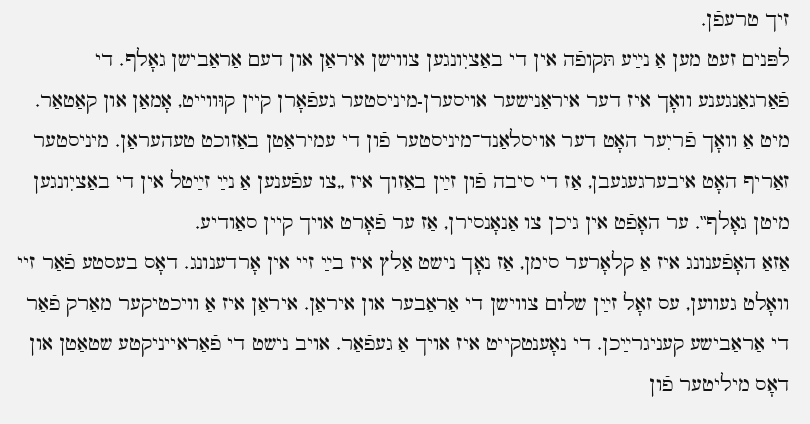זיך טרעפֿן.
לפּנים זעט מען אַ נײַע תּקופֿה אין די באַציִונגען צווישן איראַן און דעם אַראַבישן גאָלף. די פֿאַרגאַנגענע וואָך איז דער איראַנישער אויסערן-מיניסטער געפֿאָרן קיין קוּווייט, אָמאַן און קאַטאַר. מיט אַ וואָך פֿריִער האָט דער אויסלאַנד־מיניסטער פֿון די עמיראַטן באַזוכט טעהעראַן. מיניסטער זאַריף האָט איבערגעגעבן, אַז די סיבה פֿון זײַן באַזוך איז „צו עפֿענען אַ נײַ זײַטל אין די באַציִונגען מיטן גאָלף‟. ער האָפֿט אין גיכן צו אַנאָנסירן, אַז ער פֿאָרט אויך קיין סאַודיע.
אַזאַ האָפֿענונג איז אַ קלאָרער סימן, אַז נאָך נישט אַלץ איז בײַ זיי אין אָרדענונג. דאָס בעסטע פֿאַר זיי וואָלט געווען, עס זאָל זײַן שלום צווישן די אַראַבער און איראַן. איראַן איז אַ וויכטיקער מאַרק פֿאַר די אַראַבישע קעניגרײַכן. די נאָענטקייט איז אויך אַ געפֿאַר. אויב נישט די פֿאַראייניקטע שטאַטן און דאָס מיליטער פֿון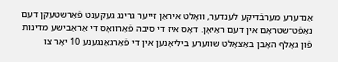אַנדערע מערבֿדיקע לענדער, וואָלט איראַן זייער גרינג געקענט פֿאַרשטעקן דעם נאַפֿט־שטראָם אין דעם ראַיאָן. דאָס איז די סיבה פֿאַרוואָס די אַראַבישע מדינות פֿון גאָלף האָבן באַצאָלט שווערע ביליאָנען אין די פֿאַרגאַנגענע 10 יאָר צו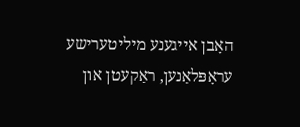האָבן אייגענע מיליטערישע עראָפּלאַנען, ראַקעטן און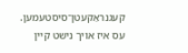קעגנראַקעטן־סיסטעמען.
עס איז אויך נישט קיין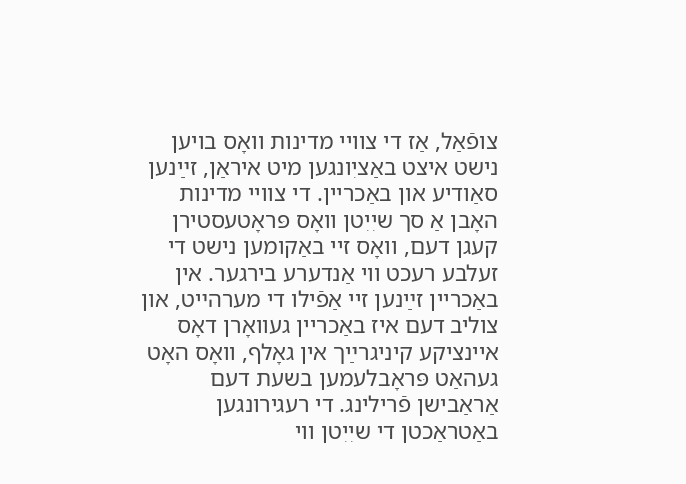צופֿאַל, אַז די צוויי מדינות וואָס בויען נישט איצט באַציִונגען מיט איראַן, זײַנען סאַודיע און באַכריין. די צוויי מדינות האָבן אַ סך שיִיִטן וואָס פּראָטעסטירן קעגן דעם, וואָס זיי באַקומען נישט די זעלבע רעכט ווי אַנדערע בירגער. אין באַכריין זײַנען זיי אַפֿילו די מערהײט, און צוליב דעם איז באַכריין געוואָרן דאָס איינציקע קיניגרײַך אין גאָלף, וואָס האָט געהאַט פּראָבלעמען בשעת דעם אַראַבישן פֿרילינג. די רעגירונגען באַטראַכטן די שיִיִטן ווי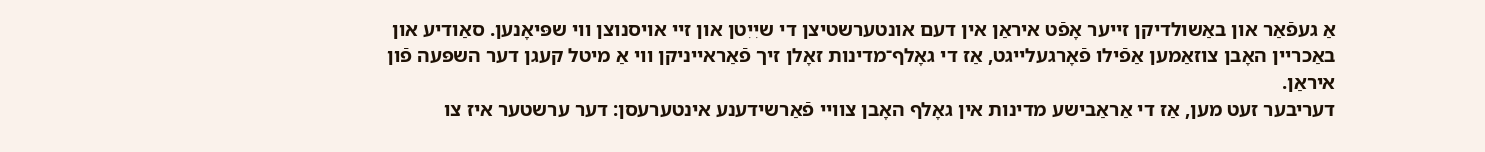אַ געפֿאַר און באַשולדיקן זייער אָפֿט איראַן אין דעם אונטערשטיצן די שיִיִטן און זיי אויסנוצן ווי שפּיאָנען. סאַודיע און באַכריין האָבן צוזאַמען אַפֿילו פֿאָרגעלייגט, אַז די גאָלף־מדינות זאָלן זיך פֿאַראייניקן ווי אַ מיטל קעגן דער השפּעה פֿון איראַן.
דעריבער זעט מען, אַז די אַראַבישע מדינות אין גאָלף האָבן צוויי פֿאַרשידענע אינטערעסן: דער ערשטער איז צו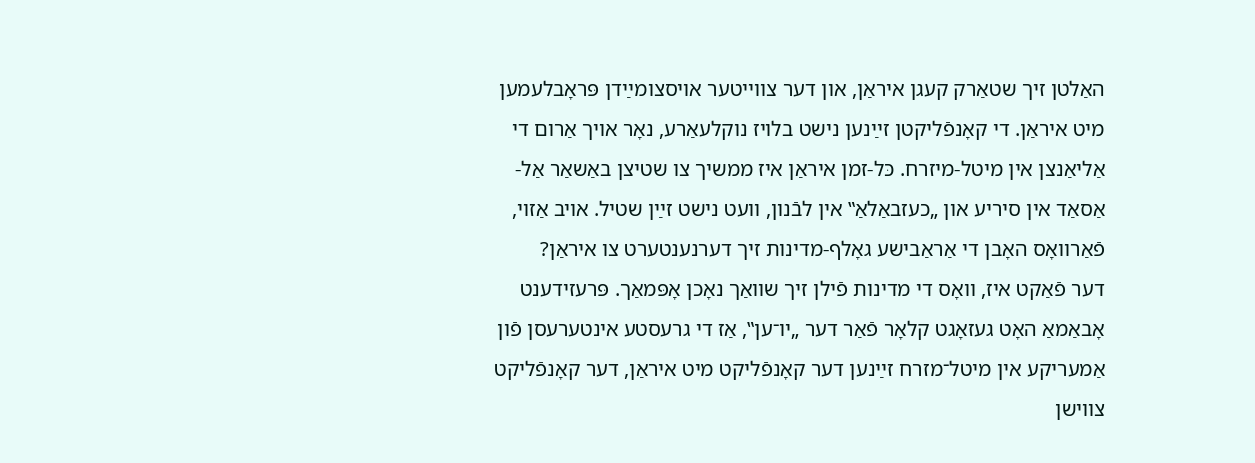האַלטן זיך שטאַרק קעגן איראַן, און דער צווייטער אויסצומײַדן פּראָבלעמען מיט איראַן. די קאָנפֿליקטן זײַנען נישט בלויז נוקלעאַרע, נאָר אויך אַרום די אַליאַנצן אין מיטל-מיזרח. כּל-זמן איראַן איז ממשיך צו שטיצן באַשאַר אַל-אַסאַד אין סיריע און „כעזבאַלאַ‟ אין לבֿנון, וועט נישט זײַן שטיל. אויב אַזוי, פֿאַרוואָס האָבן די אַראַבישע גאָלף-מדינות זיך דערנענטערט צו איראַן?
דער פֿאַקט איז, וואָס די מדינות פֿילן זיך שוואַך נאָכן אָפּמאַך. פּרעזידענט אָבאַמאַ האָט געזאָגט קלאָר פֿאַר דער „יו־ען‟, אַז די גרעסטע אינטערעסן פֿון אַמעריקע אין מיטל־מזרח זײַנען דער קאָנפֿליקט מיט איראַן, דער קאָנפֿליקט צווישן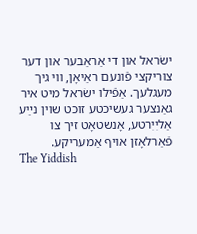ישׂראל און די אַראַבער און דער צוריקצי פֿונעם ראַיאָן, ווי גיך מעגלעך. אַפֿילו ישׂראל מיט איר גאַנצער געשיכטע זוכט שוין נײַע אַליִיִרטע, אָנשטאָט זיך צו פֿאַרלאָזן אויף אַמעריקע.
The Yiddish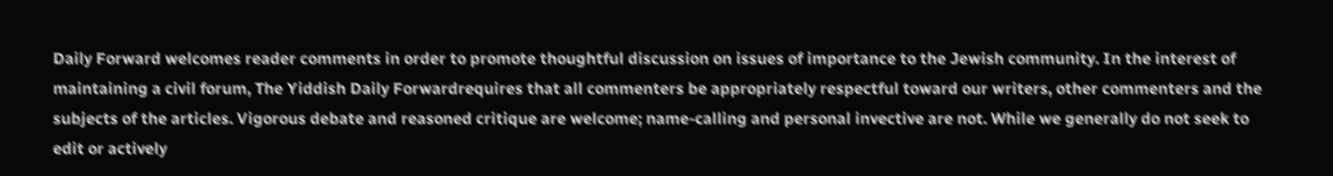Daily Forward welcomes reader comments in order to promote thoughtful discussion on issues of importance to the Jewish community. In the interest of maintaining a civil forum, The Yiddish Daily Forwardrequires that all commenters be appropriately respectful toward our writers, other commenters and the subjects of the articles. Vigorous debate and reasoned critique are welcome; name-calling and personal invective are not. While we generally do not seek to edit or actively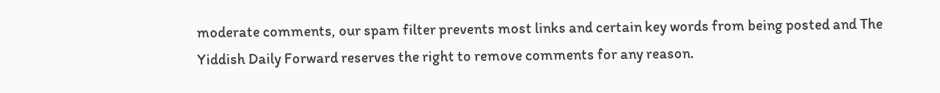moderate comments, our spam filter prevents most links and certain key words from being posted and The Yiddish Daily Forward reserves the right to remove comments for any reason.